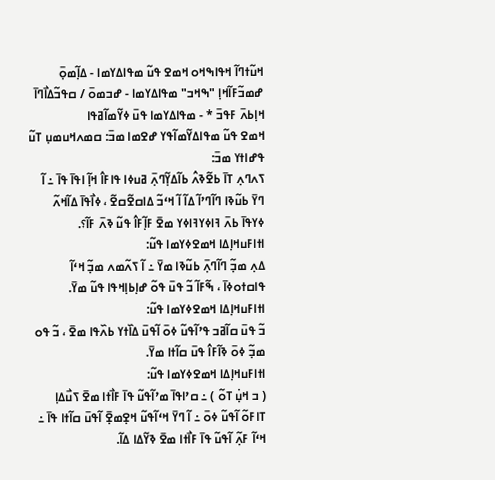ߞߎ߬ߙߣߊ߬ ߞߟߊߒߞߋ ߞߘߐ ߟߎ߬ ߘߟߊߡߌߘߊ - ߡߊ߲߬ߘߋ߲߫ ߝߘߏ߬ߓߊ߬ߞߊ߲ "ߒߞߏ" ߘߟߊߡߌߘߊ - ߝߏߘߋ߫ / ߛߟߏ߬ߡߊ߯ߣߊ߫ ߞߊ߲ߕߍ߫ ߓߟߏ߫ * - ߘߟߊߡߌߘߊ ߟߎ߫ ߦߌ߬ߘߊ߬ߥߟߊ
ߞߘߐ ߟߎ߬ ߘߟߊߡߌ߬ߘߊ߬ߟߌ ߝߐߘߊ ߘߏ߫: ߛߘߍߞߎߘߎ߲ ߠߎ߬   ߟߝߊߙߌ ߘߏ߫:
ߖߍߣߍ߲ ߠߊ߫ ߕߐ߬ߢߍ߮ ߕߊ߬ߡߌ߲߬ߣߍ߲߫ ߥߎߦߊ ߟߊߓߊ߮ ߞߊ߲߬ ߊߟߊ߫ ߟߊ߫ ߸ ߊ߬ ߣߌ߫ ߕߎ߬ߢߊ ߣߊ߬ߣߴߊ߬ ߡߊ߬ ߊ߬ ߞߵߏ߬ ߡߊߛߐ߬ߛߐ߬ ، ߦߊ߯ߟߊ߫ ߡߊ߬ߞߍ߬ ߦߌߟߊ߫ ߕߍ߫ ߔߊߦߌߔߊߦߌ ߘߐ߫ ߓߊ߲߬ߓߊ߮ ߟߎ߬ ߢߍ߫ ߓߊ߬؟.
ߊߙߊߓߎߞߊ߲ߡߊ ߞߘߐߦߌߘߊ ߟߎ߬:
ߡߍ߲ ߘߏ߲߬ ߣߊ߬ߣߍ߲߫ ߕߎ߬ߢߊ ߘߌ߫ ߸ ߊ߬ ߖߍ߬ߘߍ ߘߏ߲߬ ߞߵߊ߬ ߟߊߛߙߋߦߊ߫ ، ߒ߬ߓߊ߬ ߏ߬ ߟߎ߫ ߟߋ߬ ߝߊ߲ߕߊ߲ߞߟߊ ߟߎ߬ ߘߌ߫.
ߊߙߊߓߎߞߊ߲ߡߊ ߞߘߐߦߌߘߊ ߟߎ߬:
ߏ߬ ߟߎ߫ ߛߊ߬ߥߏ ߟߴߊ߬ߟߎ߬ ߦߋ߫ ߊ߬ߟߎ߫ ߡߊ߰ߙߌ ߕߍ߰ߟߊ ߘߐ߫ ، ߏ߬ ߟߋ ߘߏ߲߬ ߦߋ߫ ߢߊ߬ߓߊ߮ ߟߎ߫ ߛߊ߬ߙߊ ߘߌ߫.
ߊߙߊߓߎߞߊ߲ߡߊ ߞߘߐߦߌߘߊ ߟߎ߬:
( ߏ ߞߎ߲߭ ߠߋ߬ ) ߸ ߛߴߊߟߊ߫ ߘߴߊ߬ߟߎ߬ ߟߊ߫ ߓߊ߯ߙߊ ߘߐ߫ ߖߎ߯ߡߊ߲ ߠߊߓߋ߬ ߊ߬ߟߎ߬ ߦߋ߫ ߸ ߊ߬ ߣߌ߫ ߞߵߊ߬ߟߎ߬ ߞߐ߲ߘߐ߲߫ ߊ߬ߟߎ߫ ߛߊ߬ߙߊ ߟߊ߫ ߸ ߞߵߊ߬ ߓߍ߲߬ ߊ߬ߟߎ߬ ߟߊ߫ ߓߊ߯ߙߊ ߘߐ߫ ߢߌ߬ߡߊ ߡߊ߬.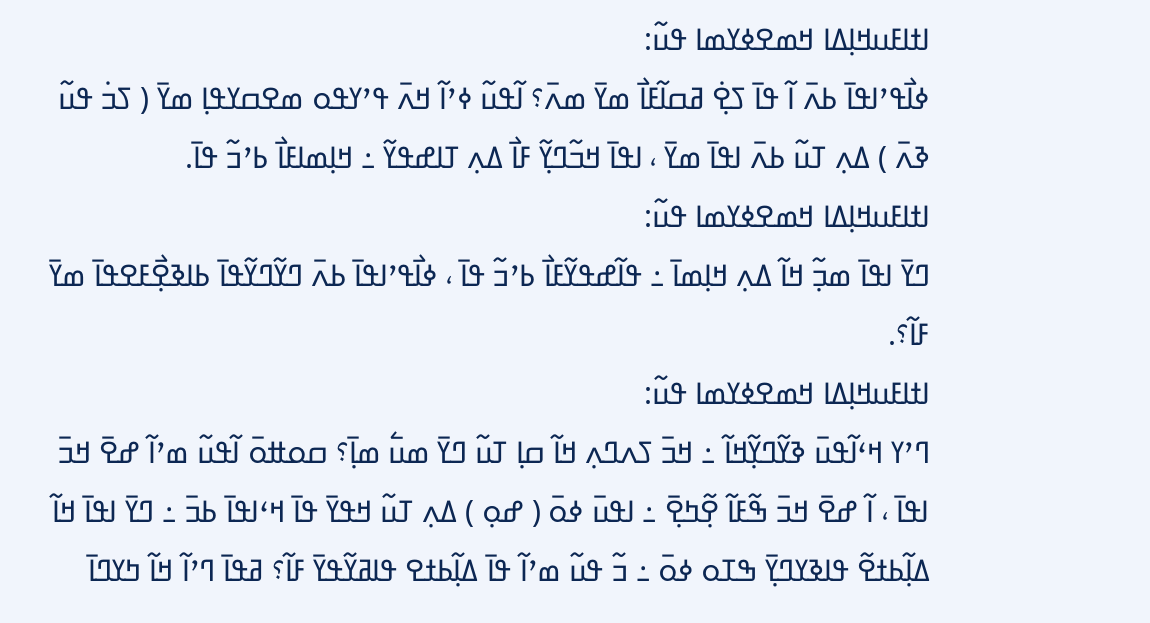ߊߙߊߓߎߞߊ߲ߡߊ ߞߘߐߦߌߘߊ ߟߎ߬:
ߦߊ߯ߟߴߊߟߊ߫ ߕߍ߫ ߊ߬ ߟߊ߫ ߖߐ߲߭ ߥߛߊ߬ߓߊ߯ ߘߌ߫ ߘߍ߫؟ ߊ߬ߟߎ߬ ߦߴߊ߬ ߞߍ߫ ߟߴߌߟߋ ߘߐߛߌߟߊ߲ ߘߌ߫ ( ߖߏ߭ ߟߎ߬ ߢߍ߫ ) ߡߍ߲ ߠߎ߬ ߕߍ߫ ߊߟߊ߫ ߘߌ߫ ، ߊߟߊ߫ ߞߏ߬ߣߌ߲߬ ߓߊ߯ ߡߍ߲ ߠߊߝߟߌ߬ ߸ ߞߊ߲ߘߊߓߊ߯ ߕߴߏ߬ ߟߊ߫.
ߊߙߊߓߎߞߊ߲ߡߊ ߞߘߐߦߌߘߊ ߟߎ߬:
ߣߌ߫ ߊߟߊ߫ ߘߏ߲߬ ߞߊ߬ ߡߍ߲ ߞߊ߲ߘߊ߫ ߸ ߟߊ߬ߝߟߌ߬ߓߊ߯ ߕߴߏ߬ ߟߊ߫ ، ߦߊ߯ߟߴߊߟߊ߫ ߕߍ߫ ߣߌ߬ߣߌ߬ߟߊ߫ ߕߊߢߐ߲߯ߓߐߟߊ߫ ߘߌ߫ ߓߊ߬؟.
ߊߙߊߓߎߞߊ߲ߡߊ ߞߘߐߦߌߘߊ ߟߎ߬:
ߣߴߌ ߞߵߊ߬ߟߎ߫ ߢߌ߬ߣߌ߲߬ߞߊ߬ ߸ ߞߏ߫ ߖߍߣߍ߲ ߞߊ߬ ߛߊ߲ ߠߎ߬ ߣߌ߫ ߘߎ߱ ߘߊ߲߫؟ ߛߋߚߋ߫ ߊ߬ߟߎ߬ ߘߴߊ߬ ߝߐ߫ ߞߏ߫ ߊߟߊ߫ ، ߊ߬ ߝߐ߫ ߞߏ߫ ߒ߬ߓߊ߬ ߐ߲߬ߤߐ߲߫ ߸ ߊߟߎ߫ ߦߋ߫ ( ߝߋ߲ ) ߡߍ߲ ߠߎ߬ ߞߟߌ߫ ߟߊ߫ ߞߵߊߟߊ߫ ߕߏ߫ ߸ ߣߌ߫ ߊߟߊ߫ ߞߊ߬ ߡߊ߲߬ߕߙߐ߬ ߟߊߢߌߣߌ߲߫ ߒߠߋ ߦߋ߫ ߸ ߏ߬ ߟߎ߬ ߘߴߊ߬ ߟߊ߫ ߡߊ߲߬ߕߙߐ ߟߊߥߌ߬ߟߌ߫ ߓߊ߬؟ ߥߟߊ߫ ߣߴߊ߬ ߞߊ߬ ߤߌߣߊ߫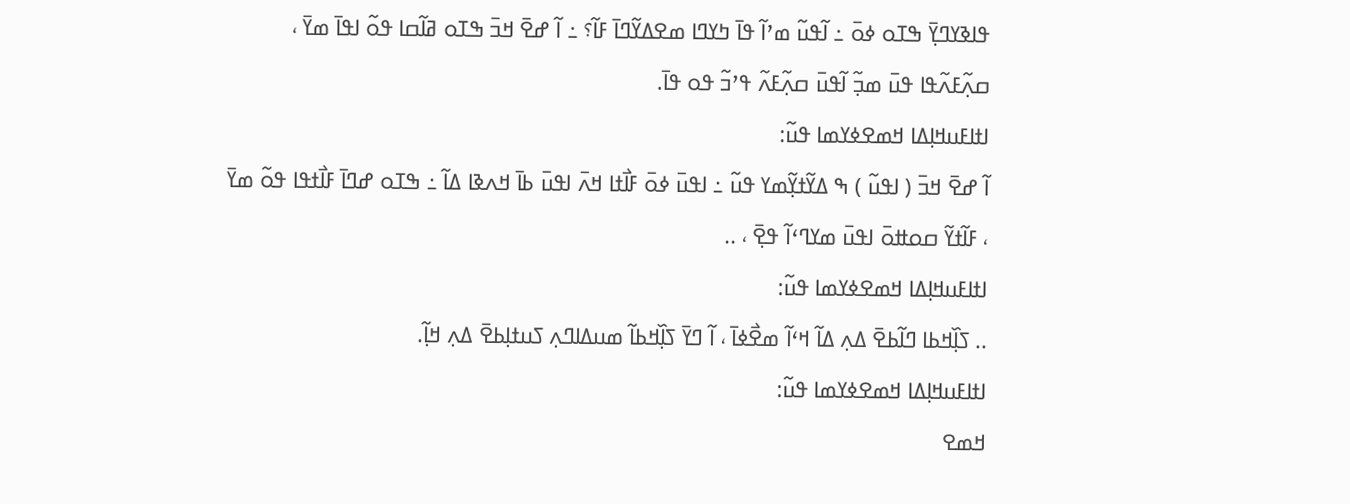ߟߊߢߌߣߌ߲߫ ߒߠߋ ߦߋ߫ ߸ ߊ߬ߟߎ߬ ߘߴߊ߬ ߟߊ߫ ߤߌߣߊ ߘߐߡߌ߬ߣߊ߫ ߓߊ߬؟ ߸ ߊ߬ ߝߐ߫ ߞߏ߫ ߒߠߋ ߥߊ߬ߛߊ ߟߋ߬ ߊߟߊ߫ ߘߌ߫ ، ߛߍ߲߬ߓߍ߬ߟߊ ߟߎ߫ ߘߏ߲߬ ߊ߬ߟߎ߫ ߛߍ߲߬ߓߍ߬ ߟߴߏ߬ ߟߋ ߟߊ߫.
ߊߙߊߓߎߞߊ߲ߡߊ ߞߘߐߦߌߘߊ ߟߎ߬:
ߊ߬ ߝߐ߫ ߞߏ߫ ( ߊߟߎ߬ ) ߒ ߡߌ߬ߙߌ߲߬ߘߌ ߟߎ߬ ߸ ߊߟߎ߫ ߦߋ߫ ߓߊ߯ߙߊ ߞߍ߫ ߊߟߎ߫ ߕߊ߫ ߞߍߢߊ ߡߊ߬ ߸ ߒߠߋ ߝߣߊ߫ ߓߊ߯ߙߟߊ ߟߋ߬ ߘߌ߫ ، ߓߊ߬ߙߌ߬ ߛߋߚߋ߫ ߊߟߎ߫ ߘߌߣߵߊ߬ ߟߐ߲߫ ، ..
ߊߙߊߓߎߞߊ߲ߡߊ ߞߘߐߦߌߘߊ ߟߎ߬:
.. ߖߊ߲߰ߞߕߊ ߣߊ߬ߕߐ߫ ߡߍ߲ ߡߊ߬ ߞߵߊ߬ ߘߐ߯ߦߊ߫ ، ߊ߬ ߣߌ߫ ߖߊ߲߰ߞߕߊ߬ ߘߎߡߊߣߍ߲ ߖߎߙߊ߲ߕߐ߫ ߡߍ߲ ߞߊ߲߬.
ߊߙߊߓߎߞߊ߲ߡߊ ߞߘߐߦߌߘߊ ߟߎ߬:
ߞߘߐ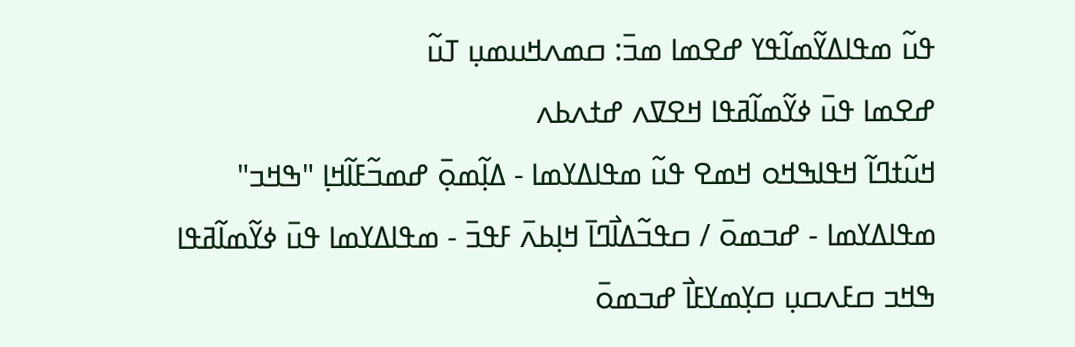ߟߎ߬ ߘߟߊߡߌ߬ߘߊ߬ߟߌ ߝߐߘߊ ߘߏ߫: ߛߘߍߞߎߘߎ߲ ߠߎ߬
ߝߐߘߊ ߟߎ߫ ߦߌ߬ߘߊ߬ߥߟߊ ߞߐߜߍ ߝߙߍߕߍ
ߞߎ߬ߙߣߊ߬ ߞߟߊߒߞߋ ߞߘߐ ߟߎ߬ ߘߟߊߡߌߘߊ - ߡߊ߲߬ߘߋ߲߫ ߝߘߏ߬ߓߊ߬ߞߊ߲ "ߒߞߏ" ߘߟߊߡߌߘߊ - ߝߏߘߋ߫ / ߛߟߏ߬ߡߊ߯ߣߊ߫ ߞߊ߲ߕߍ߫ ߓߟߏ߫ - ߘߟߊߡߌߘߊ ߟߎ߫ ߦߌ߬ߘߊ߬ߥߟߊ
ߒߞߏ ߛߓߍߛߎ߲ ߛߌ߲ߘߌߓߊ߯ ߝߏߘߋ߫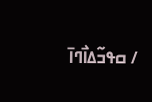/ ߛߟߏ߬ߡߊ߯ߣߊ߫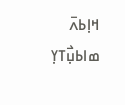ߞߊ߲ߕߍ߫
ߘߊߕߎ߲߯ߠߌ߲